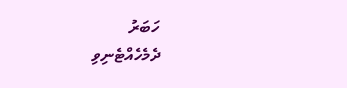ހަބަރު
ދެމެހެއްޓެނިވި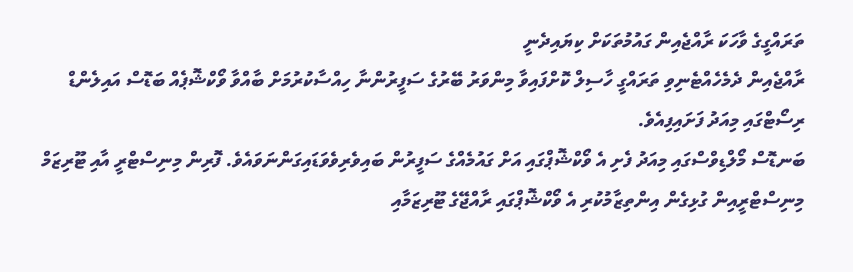ތަރައްގީގެ ވާހަކަ ރާއްޖެއިން ގައުމުތަކަށް ކިޔައިދެނީ
ރާއްޖެއިން ދެމެހެއްޓެނިވި ތަރައްގީ ހާސިލް ކޮށްފައިވާ މިންވަރު ބޭރުގެ ސަފީރުންނާ ހިއްސާކުރުމަށް ބާއްވާ ވޯކްޝޮޕެއް ބަޑޮސް އައިލެންޑް ރިސޯޓްގައި މިއަދު ފަށައިފިއެވެ.
ބަނޑޮސް މޯލްޑިވްސްގައި މިއަދު ފެށި އެ ވޯކްޝޮޕްގައި އަށް ގައުމެއްގެ ސަފީރުން ބައިވެރިވެވަޑައިގަންނަވައެވެ. ފޮރިން މިނިސްޓްރީ އާއި ޓޫރިޒަމް މިނިސްޓްރީއިން ގުޅިގެން އިންތިޒާމުކުރި އެ ވޯކްޝޮޕްގައި ރާއްޖޭގެ ޓޫރިޒަމާއި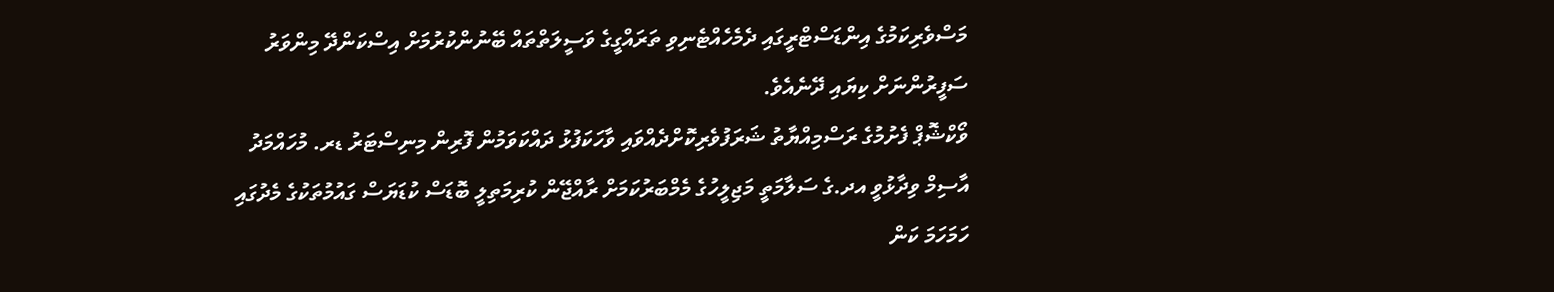މަސްވެރިކަމުގެ އިންޑަސްޓްރީގައި ދެމެހެއްޓެނިވި ތަރައްގީގެ ވަސީލަތްތައް ބޭނުންކުރުމަށް އިސްކަންދޭ މިންވަރު ސަފީރުންނަށް ކިޔައި ދޭނެއެވެ.
ވޯކްޝޮޕް ފެށުމުގެ ރަސްމިއްޔާތު ޝަރަފުވެރިކޮށްދެއްވައި ވާހަކަފުޅު ދައްކަވަމުން ފޮރިން މިނިސްޓަރު ޑރ. މުހައްމަދު އާސިމް ވިދާޅުވީ އދ.ގެ ސަލާމަތީ މަޖިލީހުގެ މެމްބަރުކަމަށް ރާއްޖޭން ކުރިމަތިލީ ބޮޑަސް ކުޑަޔަސް ގައުމުތަކުގެ މެދުގައި ހަމަހަމަ ކަން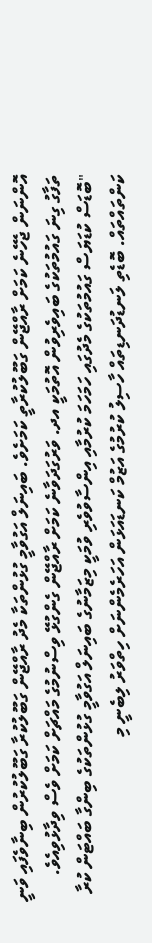އޮންނަން ޖެހޭނެ ކަމަށް ރާއްޖޭން ގަބޫލުކުރާތީ ކަމަށެވެ. ބައިނަލް އަގުވާމީ ގުޅުންތަކާ މެދު ރާއްޖޭން ގަބޫލުކުރާ ގަބޫލުކުރުން ބިނާވެފައި ވަނީ ތަފާގު ގިނަ ގައުމުތަކުގެ ބައިވެރިވުން އޮތުމަކީ އދ. ވަރުގަދަވާނެ ކަމަށް ރާއްޖޭން ގެންގުޅޭ ވިސްނުމުގެ މައްޗަށް ކަމަށް ވެސް ވިދާޅުވިއެވެ.
"ބޮޑަސް ކުޑަޔަސް ގައުމުތަކުގެ މެދުގައި ހަމަހަމަ ކުރުމާއި އިންސާވުވެރި ވުމަކީ މިޒަމާނުގެ ބައިނަލް އަގުވާމީ ގުޅުންތަކުގެ ބިންގާ ބައްޓަން ކުރާ ކަންތައްތައް. ބޮޑެތި ލަނޑުދަނޑިތައް ހާސިލު ކުރުމުގެ އަޒުމް ކަނޑައަޅަން އަހަރެމެންނަށް ހިތްވަރު ލިބެނީ މި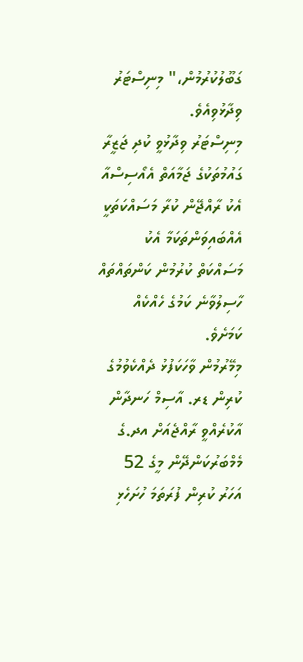ގަބޫލުކުރުމުން،" މިނިސްޓަރު ވިދާޅުވިއެވެ.
މިނިސްޓަރު ވިދާޅުވީ ކުދި ޖަޒީރާ ގައުމުތަކުގެ ޖަމާއަތް އެއޯސިސްއާ އެކު ރާއްޖޭން ކުރާ މަސައްކަތަކީ އެއްބައިވަންތަކަމާ އެކު މަސައްކަތް ކުރުމުން ކަންތައްތައް ހާސިލުވާނެ ކަމުގެ ހެއްކެއް ކަމަށެވެ.
މިމޭރުމުން ވާހަކަފުޅު ދެއްކެވުމުގެ ކުރިން ޑރ. އާސިމް ހަނދާން އާކުރެއްވީ ރާއްޖެއަށް އދ.ގެ މެމްބަރުކަންދޭން މީގެ 52 އަހަރު ކުރިން ފުރަތަމަ ހުށަހެޅި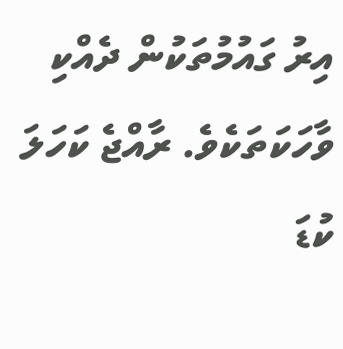އިރު ގައުމުތަކުން ދެއްކި ވާހަކަތަކެވެ. ރާއްޖެ ކަހަލަ ކުޑަ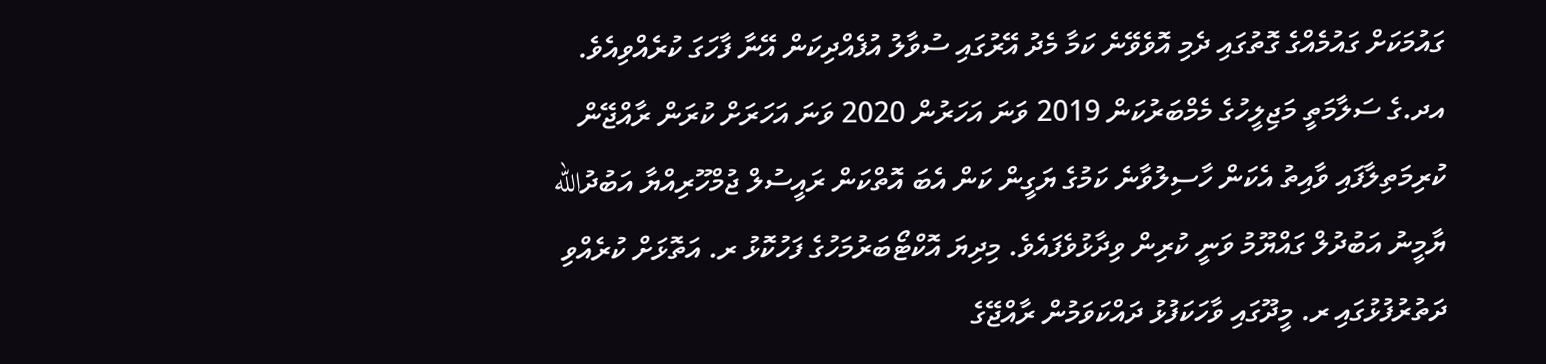ގައުމަކަށް ގައުމެއްގެ ގޮތުގައި ދެމި އޮވެވޭނެ ކަމާ މެދު އޭރުގައި ސުވާލު އުފެއްދިކަން އޭނާ ފާހަގަ ކުރެއްވިއެވެ.
އދ.ގެ ސަލާމަތީ މަޖިލީހުގެ މެމްބަރުކަން 2019 ވަނަ އަހަރުން 2020 ވަނަ އަހަރަށް ކުރަން ރާއްޖޭން ކުރިމަތިލާފައި ވާއިތު އެކަން ހާސިލުވާނެ ކަމުގެ ޔަގީން ކަން އެބަ އޮތްކަން ރައީސުލް ޖުމްހޫރިއްޔާ އަބުދުالله ޔާމީނު އަބުދުލް ގައްޔޫމު ވަނީ ކުރިން ވިދާޅުވެފައެވެ. މިދިޔަ އޮކްޓޯބަރުމަހުގެ ފަހުކޮޅު ރ. އަތޮޅަށް ކުރެއްވި ދަތުރުފުޅުގައި ރ. މީދޫގައި ވާހަކަފުޅު ދައްކަވަމުން ރާއްޖޭގެ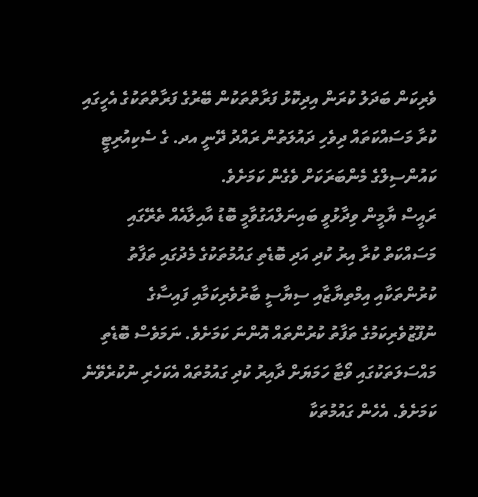ވެރިކަން ބަދަލު ކުރަން އިދިކޮޅު ފަރާތްތަކުން ބޭރުގެ ފަރާތްތަކުގެ އެހީގައި ކުރާ މަސައްކަތައް ދިވެހި ދައުލަތުން ރައްދު ދޭނީ އދ. ގެ ސެކިއުރިޓީ ކައުންސިލްގެ މެންބަރަކަށް ވެގެން ކަމަށެވެ.
ރައީސް ޔާމީން ވިދާޅުވީ ބައިނަލްއަގުވާމީ ބޮޑު އާއިލާއެއް ތެރޭގައި މަސައްކަތް ކުރާ އިރު ކުދި އަދި ބޮޑެތި ގައުމުތަކުގެ މެދުގައި ތަފާތު ކުރުންތަކާއި އިމްތިޔާޒާއި ސިޔާސީ ބާރުވެރިކަމާއި ފައިސާގެ ނުފޫޒުވެރިކަމުގެ ތަފާތު ކުރުންތައް އޮންނަ ކަމަށެވެ. ނަމަވެސް ބޮޑެތި މައްސަލަތަކުގައި ވޯޓާ ހަމަޔަށް ދާއިރު ކުދި ގައުމުތައް އެކަހެރި ނުކުރެވޭނެ ކަމަށެވެ. އެހެން ގައުމުތަކާ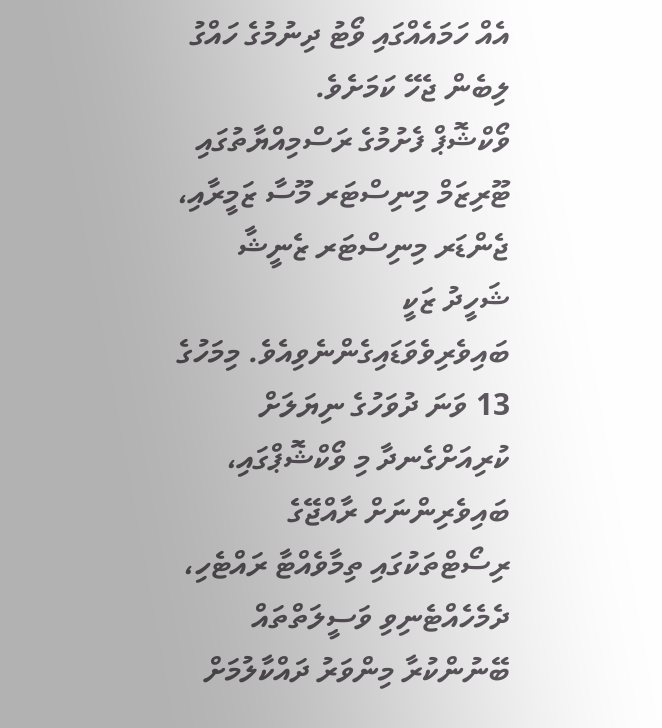އެއް ހަމައެއްގައި ވޯޓު ދިނުމުގެ ހައްގު ލިބެން ޖެހޭ ކަމަށެވެ.
ވޯކްޝޮޕް ފެށުމުގެ ރަސްމިއްޔާތުގައި ޓޫރިޒަމް މިނިސްޓަރ މޫސާ ޒަމީރާއި، ޖެންޑަރ މިނިސްޓަރ ޒެނީޝާ ޝަހީދު ޒަކީ ބައިވެރިވެވަޑައިގެންނެވިއެވެ. މިމަހުގެ 13 ވަނަ ދުވަހުގެ ނިޔަލަށް ކުރިއަށްގެނދާ މި ވޯކްޝޮޕްގައި، ބައިވެރިންނަށް ރާއްޖޭގެ ރިސޯޓްތަކުގައި ތިމާވެއްޓާ ރައްޓެހި، ދެމެހެއްޓެނިވި ވަސީލަތްތައް ބޭނުންކުރާ މިންވަރު ދައްކާލުމަށް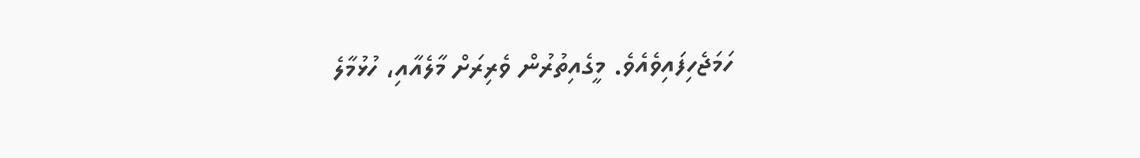ހަމަޖެހިފައިވެއެވެ. މީގެއިތުރުން ވެރިރަށް މާލެއާއި، ހުޅުމާލެ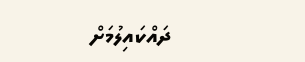ދައްކައިލުމަށް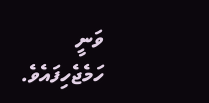ވަނީ ހަމެޖެހިފައެވެ.